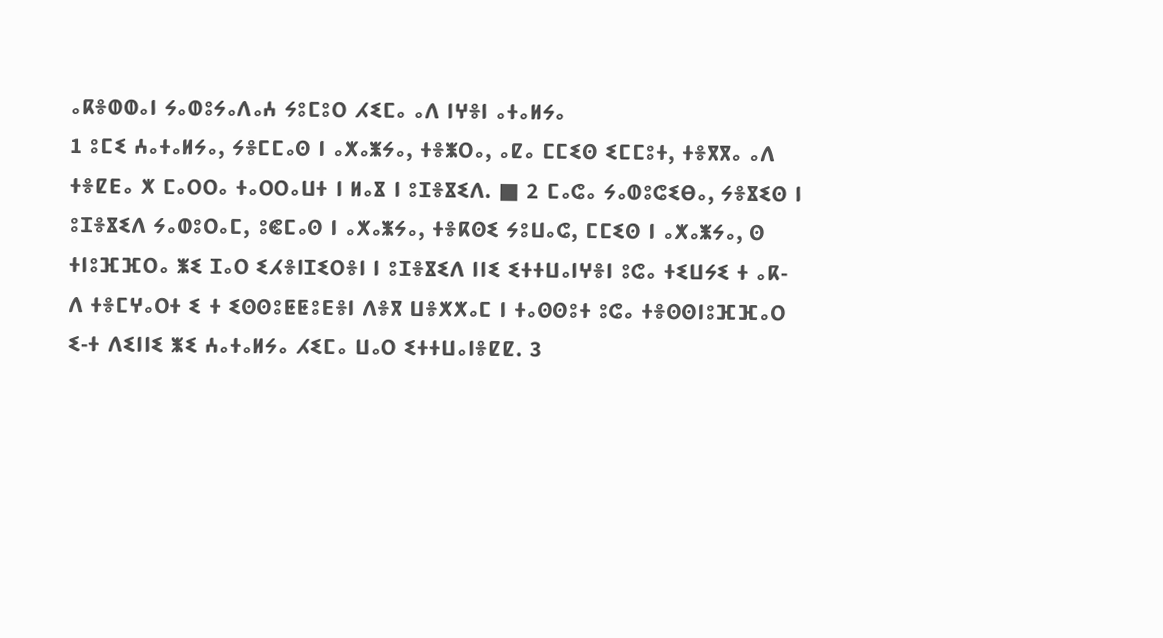ⴰⴽⴻⵀⵀⴰⵏ ⵢⴰⵀⵓⵢⴰⴷⴰⵄ ⵢⵓⵎⵓⵔ ⵃⵉⵎⴰ ⴰⴷ ⵏⵖⴻⵏ ⴰⵜⴰⵍⵢⴰ
1 ⵓⵎⵉ ⵄⴰⵜⴰⵍⵢⴰ, ⵢⴻⵎⵎⴰⵙ ⵏ ⴰⵅⴰⵥⵢⴰ, ⵜⴻⵥⵔⴰ, ⴰⵇⴰ ⵎⵎⵉⵙ ⵉⵎⵎⵓⵜ, ⵜⴻⴳⴳⴰ ⴰⴷ ⵜⴻⵇⴹⴰ ⵅ ⵎⴰⵔⵔⴰ ⵜⴰⵔⵔⴰⵡⵜ ⵏ ⵍⴰⴵ ⵏ ⵓⵊⴻⴵⵉⴷ. ■ 2 ⵎⴰⵛⴰ ⵢⴰⵀⵓⵛⵉⴱⴰ, ⵢⴻⴵⵉⵙ ⵏ ⵓⵊⴻⴵⵉⴷ ⵢⴰⵀⵓⵔⴰⵎ, ⵓⵞⵎⴰⵙ ⵏ ⴰⵅⴰⵥⵢⴰ, ⵜⴻⴽⵙⵉ ⵢⵓⵡⴰⵛ, ⵎⵎⵉⵙ ⵏ ⴰⵅⴰⵥⵢⴰ, ⵙ ⵜⵏⵓⴼⴼⵔⴰ ⵥⵉ ⵊⴰⵔ ⵉⵃⴻⵏⵊⵉⵔⴻⵏ ⵏ ⵓⵊⴻⴵⵉⴷ ⵏⵏⵉ ⵉⵜⵜⵡⴰⵏⵖⴻⵏ ⵓⵛⴰ ⵜⵉⵡⵢⵉ ⵜ ⴰⴽ-ⴷ ⵜⴻⵎⵖⴰⵔⵜ ⵉ ⵜ ⵉⵙⵙⵓⵟⵟⵓⴹⴻⵏ ⴷⴻⴳ ⵡⴻⵅⵅⴰⵎ ⵏ ⵜⴰⵙⵙⵓⵜ ⵓⵛⴰ ⵜⴻⵙⵙⵏⵓⴼⴼⴰⵔ ⵉ-ⵜ ⴷⵉⵏⵏⵉ ⵥⵉ ⵄⴰⵜⴰⵍⵢⴰ ⵃⵉⵎⴰ ⵡⴰⵔ ⵉⵜⵜⵡⴰⵏⴻⵇⵇ. 3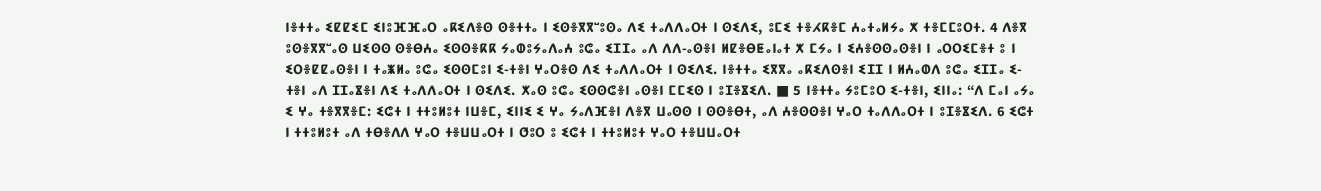ⵏⴻⵜⵜⴰ ⵉⵇⵇⵉⵎ ⵉⵏⵓⴼⴼⴰⵔ ⴰⴽⵉⴷⴻⵙ ⵙⴻⵜⵜⴰ ⵏ ⵉⵙⴻⴳⴳⵯⵓⵙⴰ ⴷⵉ ⵜⴰⴷⴷⴰⵔⵜ ⵏ ⵙⵉⴷⵉ, ⵓⵎⵉ ⵜⴻⵃⴽⴻⵎ ⵄⴰⵜⴰⵍⵢⴰ ⵅ ⵜⴻⵎⵎⵓⵔⵜ. 4 ⴷⴻⴳ ⵓⵙⴻⴳⴳⵯⴰⵙ ⵡⵉⵙⵙ ⵙⴻⴱⵄⴰ ⵉⵙⵙⴻⴽⴽ ⵢⴰⵀⵓⵢⴰⴷⴰⵄ ⵓⵛⴰ ⵉⵊⵊⴰ ⴰⴷ ⴷⴷ-ⴰⵙⴻⵏ ⵍⵇⴻⴱⵟⴰⵏⴰⵜ ⵅ ⵎⵢⴰ ⵏ ⵉⵄⴻⵙⵙⴰⵙⴻⵏ ⵏ ⴰⵔⵔⵉⵎⴻⵜ ⵓ ⵏ ⵉⵔⴻⵇⵇⴰⵙⴻⵏ ⵏ ⵜⴰⵥⵍⴰ ⵓⵛⴰ ⵉⵙⵙⵎⵓⵏ ⵉ-ⵜⴻⵏ ⵖⴰⵔⴻⵙ ⴷⵉ ⵜⴰⴷⴷⴰⵔⵜ ⵏ ⵙⵉⴷⵉ. ⵏⴻⵜⵜⴰ ⵉⴳⴳⴰ ⴰⴽⵉⴷⵙⴻⵏ ⵉⵊⵊ ⵏ ⵍⵄⴰⵀⴷ ⵓⵛⴰ ⵉⵊⵊⴰ ⵉ-ⵜⴻⵏ ⴰⴷ ⵊⵊⴰⴵⴻⵏ ⴷⵉ ⵜⴰⴷⴷⴰⵔⵜ ⵏ ⵙⵉⴷⵉ. ⵅⴰⵙ ⵓⵛⴰ ⵉⵙⵙⵛⴻⵏ ⴰⵙⴻⵏ ⵎⵎⵉⵙ ⵏ ⵓⵊⴻⴵⵉⴷ. ■ 5 ⵏⴻⵜⵜⴰ ⵢⵓⵎⵓⵔ ⵉ-ⵜⴻⵏ, ⵉⵏⵏⴰ: “ⴷ ⵎⴰⵏ ⴰⵢⴰ ⵉ ⵖⴰ ⵜⴻⴳⴳⴻⵎ: ⵉⵛⵜ ⵏ ⵜⵜⵓⵍⵓⵜ ⵏⵡⴻⵎ, ⵉⵏⵏⵉ ⵉ ⵖⴰ ⵢⴰⴷⴼⴻⵏ ⴷⴻⴳ ⵡⴰⵙⵙ ⵏ ⵙⵙⴻⴱⵜ, ⴰⴷ ⵄⴻⵙⵙⴻⵏ ⵖⴰⵔ ⵜⴰⴷⴷⴰⵔⵜ ⵏ ⵓⵊⴻⴵⵉⴷ. 6 ⵉⵛⵜ ⵏ ⵜⵜⵓⵍⵓⵜ ⴰⴷ ⵜⴱⴻⴷⴷ ⵖⴰⵔ ⵜⴻⵡⵡⴰⵔⵜ ⵏ ⵚⵓⵔ ⵓ ⵉⵛⵜ ⵏ ⵜⵜⵓⵍⵓⵜ ⵖⴰⵔ ⵜⴻⵡⵡⴰⵔⵜ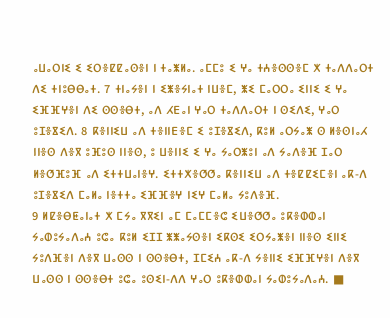ⴰⵡⴰⵔⵏⵉ ⵉ ⵉⵔⴻⵇⵇⴰⵙⴻⵏ ⵏ ⵜⴰⵥⵍⴰ. ⴰⵎⵎⵓ ⵉ ⵖⴰ ⵜⵄⴻⵙⵙⴻⵎ ⵅ ⵜⴰⴷⴷⴰⵔⵜ ⴷⵉ ⵜⵏⵓⴱⴱⴰⵜ. 7 ⵜⵏⴰⵢⴻⵏ ⵏ ⵉⵥⴻⵢⵏⴰⵜ ⵏⵡⴻⵎ, ⵥⵉ ⵎⴰⵔⵔⴰ ⵉⵏⵏⵉ ⵉ ⵖⴰ ⵉⴼⴼⵖⴻⵏ ⴷⵉ ⵙⵙⴻⴱⵜ, ⴰⴷ ⵃⴹⴰⵏ ⵖⴰⵔ ⵜⴰⴷⴷⴰⵔⵜ ⵏ ⵙⵉⴷⵉ, ⵖⴰⵔ ⵓⵊⴻⴵⵉⴷ. 8 ⴽⴻⵏⵏⵉⵡ ⴰⴷ ⵜⴻⵏⵏⴹⴻⵎ ⵉ ⵓⵊⴻⴵⵉⴷ, ⴽⵓⵍ ⴰⵔⵢⴰⵥ ⵙ ⵍⴻⵙⵏⴰⵃ ⵏⵏⴻⵙ ⴷⴻⴳ ⵓⴼⵓⵙ ⵏⵏⴻⵙ, ⵓ ⵡⴻⵏⵏⵉ ⵉ ⵖⴰ ⵢⴰⵔⵥⵓⵏ ⴰⴷ ⵢⴰⴷⴻⴼ ⵊⴰⵔ ⵍⴻⵚⴼⵓⴼ ⴰⴷ ⵉⵜⵜⵡⴰⵏⴻⵖ. ⵉⵜⵜⵅⴻⵚⵚⴰ ⴽⴻⵏⵏⵉⵡ ⴰⴷ ⵜⴻⵇⵇⵉⵎⴻⵏ ⴰⴽ-ⴷ ⵓⵊⴻⴵⵉⴷ ⵎⴰⵍⴰ ⵏⴻⵜⵜⴰ ⵉⴼⴼⴻⵖ ⵏⵉⵖ ⵎⴰⵍⴰ ⵢⵓⴷⴻⴼ.
9 ⵍⵇⴻⴱⵟⴰⵏⴰⵜ ⵅ ⵎⵢⴰ ⴳⴳⵉⵏ ⴰⵎ ⵎⴰⵎⵎⴻⵛ ⵉⵡⴻⵚⵚⴰ ⵓⴽⴻⵀⵀⴰⵏ ⵢⴰⵀⵓⵢⴰⴷⴰⵄ ⵓⵛⴰ ⴽⵓⵍ ⵉⵊⵊ ⵥⵥⴰⵢⵙⴻⵏ ⵉⴽⵙⵉ ⵉⵔⵢⴰⵥⴻⵏ ⵏⵏⴻⵙ ⵉⵏⵏⵉ ⵢⵓⴷⴼⴻⵏ ⴷⴻⴳ ⵡⴰⵙⵙ ⵏ ⵙⵙⴻⴱⵜ, ⵊⵎⵉⵄ ⴰⴽ-ⴷ ⵢⴻⵏⵏⵉ ⵉⴼⴼⵖⴻⵏ ⴷⴻⴳ ⵡⴰⵙⵙ ⵏ ⵙⵙⴻⴱⵜ ⵓⵛⴰ ⵓⵙⵉⵏ-ⴷⴷ ⵖⴰⵔ ⵓⴽⴻⵀⵀⴰⵏ ⵢⴰⵀⵓⵢⴰⴷⴰⵄ. ■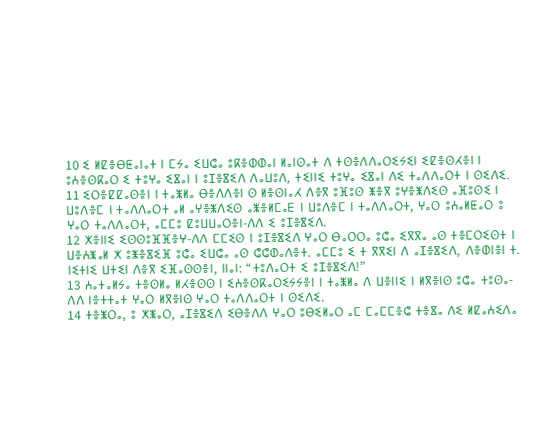10 ⵉ ⵍⵇⴻⴱⵟⴰⵏⴰⵜ ⵏ ⵎⵢⴰ ⵉⵡⵛⴰ ⵓⴽⴻⵀⵀⴰⵏ ⵍⴰⵏⵙⴰⵜ ⴷ ⵜⵙⴻⴷⴷⴰⵔⵉⵢⵉⵏ ⵉⵇⴻⵙⵃⴻⵏ ⵏ ⵓⵄⴻⵙⴽⴰⵔ ⵉ ⵜⵓⵖⴰ ⵉⴵⴰⵏ ⵏ ⵓⵊⴻⴵⵉⴷ ⴷⴰⵡⵓⴷ, ⵜⵉⵏⵏⵉ ⵜⵓⵖⴰ ⵉⴵⴰⵏ ⴷⵉ ⵜⴰⴷⴷⴰⵔⵜ ⵏ ⵙⵉⴷⵉ.
11 ⵉⵔⴻⵇⵇⴰⵙⴻⵏ ⵏ ⵜⴰⵥⵍⴰ ⴱⴻⴷⴷⴻⵏ ⵙ ⵍⴻⵙⵏⴰⵃ ⴷⴻⴳ ⵓⴼⵓⵙ ⵥⴻⴳ ⵓⵖⴻⵥⴷⵉⵙ ⴰⴼⵓⵙⵉ ⵏ ⵡⵓⴷⴻⵎ ⵏ ⵜⴰⴷⴷⴰⵔⵜ ⴰⵍ ⴰⵖⴻⵥⴷⵉⵙ ⴰⵥⴻⵍⵎⴰⴹ ⵏ ⵡⵓⴷⴻⵎ ⵏ ⵜⴰⴷⴷⴰⵔⵜ, ⵖⴰⵔ ⵓⵄⴰⵍⵟⴰⵔ ⵓ ⵖⴰⵔ ⵜⴰⴷⴷⴰⵔⵜ, ⴰⵎⵎⵓ ⵇⵓⵡⵡⴰⵔⴻⵏ-ⴷⴷ ⵉ ⵓⵊⴻⴵⵉⴷ.
12 ⵅⴻⵏⵏⵉ ⵉⵙⵙⵓⴼⴼⴻⵖ-ⴷⴷ ⵎⵎⵉⵙ ⵏ ⵓⵊⴻⴵⵉⴷ ⵖⴰⵔ ⴱⴰⵔⵔⴰ ⵓⵛⴰ ⵉⴳⴳⴰ ⴰⵙ ⵜⴻⵎⵔⵉⵙⵜ ⵏ ⵡⴻⵄⵥⴰⵍ ⵅ ⵓⵥⴻⴵⵉⴼ ⵓⵛⴰ ⵉⵡⵛⴰ ⴰⵙ ⵛⵛⵀⴰⴷⴻⵜ. ⴰⵎⵎⵓ ⵉ ⵜ ⴳⴳⵉⵏ ⴷ ⴰⵊⴻⴵⵉⴷ, ⴷⴻⵀⵏⴻⵏ ⵜ. ⵏⵉⵜⵏⵉ ⵡⵜⵉⵏ ⴷⴻⴳ ⵉⴼⴰⵙⵙⴻⵏ, ⵏⵏⴰⵏ: “ⵜⵓⴷⴰⵔⵜ ⵉ ⵓⵊⴻⴵⵉⴷ!”
13 ⵄⴰⵜⴰⵍⵢⴰ ⵜⴻⵙⵍⴰ ⵍⵃⴻⵙⵙ ⵏ ⵉⵄⴻⵙⴽⴰⵔⵉⵢⵢⴻⵏ ⵏ ⵜⴰⵥⵍⴰ ⴷ ⵡⴻⵏⵏⵉ ⵏ ⵍⴳⴻⵏⵙ ⵓⵛⴰ ⵜⵓⵙⴰ-ⴷⴷ ⵏⴻⵜⵜⴰⵜ ⵖⴰⵔ ⵍⴳⴻⵏⵙ ⵖⴰⵔ ⵜⴰⴷⴷⴰⵔⵜ ⵏ ⵙⵉⴷⵉ.
14 ⵜⴻⵥⵔⴰ, ⵓ ⵅⵥⴰⵔ, ⴰⵊⴻⴵⵉⴷ ⵉⴱⴻⴷⴷ ⵖⴰⵔ ⵓⴱⵉⵍⴰⵔ ⴰⵎ ⵎⴰⵎⵎⴻⵛ ⵜⴻⴵⴰ ⴷⵉ ⵍⵇⴰⵄⵉⴷⴰ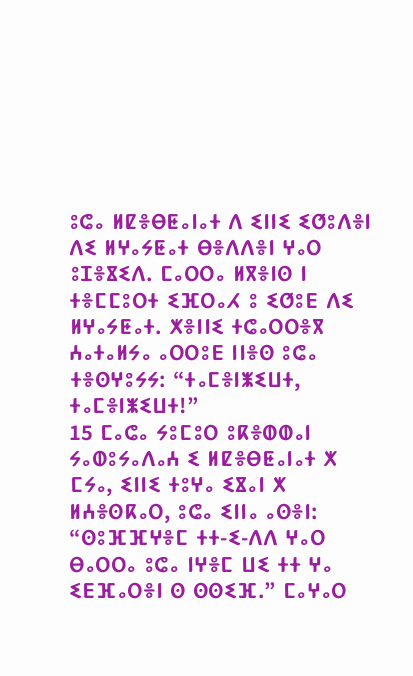ⵓⵛⴰ ⵍⵇⴻⴱⵟⴰⵏⴰⵜ ⴷ ⵉⵏⵏⵉ ⵉⵚⵓⴷⴻⵏ ⴷⵉ ⵍⵖⴰⵢⵟⴰⵜ ⴱⴻⴷⴷⴻⵏ ⵖⴰⵔ ⵓⵊⴻⴵⵉⴷ. ⵎⴰⵔⵔⴰ ⵍⴳⴻⵏⵙ ⵏ ⵜⴻⵎⵎⵓⵔⵜ ⵉⴼⵔⴰⵃ ⵓ ⵉⵚⵓⴹ ⴷⵉ ⵍⵖⴰⵢⵟⴰⵜ. ⵅⴻⵏⵏⵉ ⵜⵛⴰⵔⵔⴻⴳ ⵄⴰⵜⴰⵍⵢⴰ ⴰⵔⵔⵓⴹ ⵏⵏⴻⵙ ⵓⵛⴰ ⵜⴻⵙⵖⵓⵢⵢ: “ⵜⴰⵎⴻⵏⵥⵉⵡⵜ, ⵜⴰⵎⴻⵏⵥⵉⵡⵜ!”
15 ⵎⴰⵛⴰ ⵢⵓⵎⵓⵔ ⵓⴽⴻⵀⵀⴰⵏ ⵢⴰⵀⵓⵢⴰⴷⴰⵄ ⵉ ⵍⵇⴻⴱⵟⴰⵏⴰⵜ ⵅ ⵎⵢⴰ, ⵉⵏⵏⵉ ⵜⵓⵖⴰ ⵉⴵⴰⵏ ⵅ ⵍⵄⴻⵙⴽⴰⵔ, ⵓⵛⴰ ⵉⵏⵏⴰ ⴰⵙⴻⵏ: “ⵙⵓⴼⴼⵖⴻⵎ ⵜⵜ-ⵉ-ⴷⴷ ⵖⴰⵔ ⴱⴰⵔⵔⴰ ⵓⵛⴰ ⵏⵖⴻⵎ ⵡⵉ ⵜⵜ ⵖⴰ ⵉⴹⴼⴰⵔⴻⵏ ⵙ ⵙⵙⵉⴼ.” ⵎⴰⵖⴰⵔ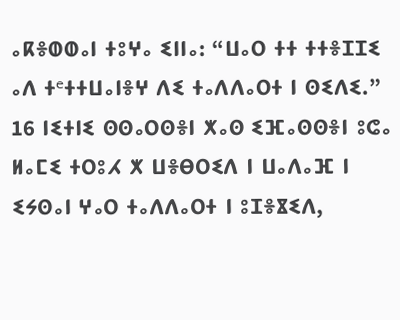ⴰⴽⴻⵀⵀⴰⵏ ⵜⵓⵖⴰ ⵉⵏⵏⴰ: “ⵡⴰⵔ ⵜⵜ ⵜⵜⴻⵊⵊⵉ ⴰⴷ ⵜᵉⵜⵜⵡⴰⵏⴻⵖ ⴷⵉ ⵜⴰⴷⴷⴰⵔⵜ ⵏ ⵙⵉⴷⵉ.”
16 ⵏⵉⵜⵏⵉ ⵙⵙⴰⵔⵙⴻⵏ ⵅⴰⵙ ⵉⴼⴰⵙⵙⴻⵏ ⵓⵛⴰ ⵍⴰⵎⵉ ⵜⵔⵓⵃ ⵅ ⵡⴻⴱⵔⵉⴷ ⵏ ⵡⴰⴷⴰⴼ ⵏ ⵉⵢⵙⴰⵏ ⵖⴰⵔ ⵜⴰⴷⴷⴰⵔⵜ ⵏ ⵓⵊⴻⴵⵉⴷ,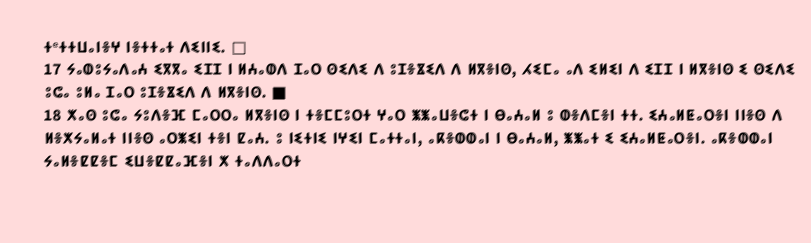ⵜᵉⵜⵜⵡⴰⵏⴻⵖ ⵏⴻⵜⵜⴰⵜ ⴷⵉⵏⵏⵉ. □
17 ⵢⴰⵀⵓⵢⴰⴷⴰⵄ ⵉⴳⴳⴰ ⵉⵊⵊ ⵏ ⵍⵄⴰⵀⴷ ⵊⴰⵔ ⵙⵉⴷⵉ ⴷ ⵓⵊⴻⴵⵉⴷ ⴷ ⵍⴳⴻⵏⵙ, ⵃⵉⵎⴰ ⴰⴷ ⵉⵍⵉⵏ ⴷ ⵉⵊⵊ ⵏ ⵍⴳⴻⵏⵙ ⵉ ⵙⵉⴷⵉ ⵓⵛⴰ ⵓⵍⴰ ⵊⴰⵔ ⵓⵊⴻⴵⵉⴷ ⴷ ⵍⴳⴻⵏⵙ. ■
18 ⵅⴰⵙ ⵓⵛⴰ ⵢⵓⴷⴻⴼ ⵎⴰⵔⵔⴰ ⵍⴳⴻⵏⵙ ⵏ ⵜⴻⵎⵎⵓⵔⵜ ⵖⴰⵔ ⵥⵥⴰⵡⴻⵛⵜ ⵏ ⴱⴰⵄⴰⵍ ⵓ ⵀⴻⴷⵎⴻⵏ ⵜⵜ. ⵉⵄⴰⵍⵟⴰⵔⴻⵏ ⵏⵏⴻⵙ ⴷ ⵍⴻⵅⵢⴰⵍⴰⵜ ⵏⵏⴻⵙ ⴰⵔⵥⵉⵏ ⵜⴻⵏ ⵇⴰⵄ. ⵓ ⵏⵉⵜⵏⵉ ⵏⵖⵉⵏ ⵎⴰⵜⵜⴰⵏ, ⴰⴽⴻⵀⵀⴰⵏ ⵏ ⴱⴰⵄⴰⵍ, ⵥⵥⴰⵜ ⵉ ⵉⵄⴰⵍⵟⴰⵔⴻⵏ. ⴰⴽⴻⵀⵀⴰⵏ ⵢⴰⵍⴻⵇⵇⴻⵎ ⵉⵡⴻⵇⵇⴰⴼⴻⵏ ⵅ ⵜⴰⴷⴷⴰⵔⵜ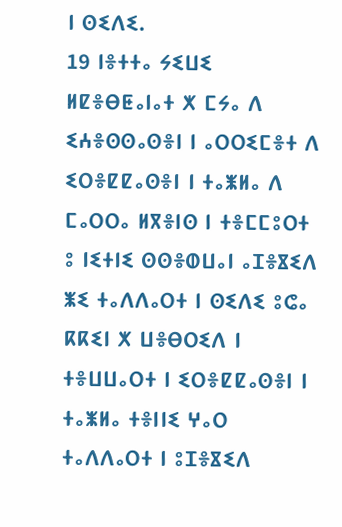ⵏ ⵙⵉⴷⵉ.
19 ⵏⴻⵜⵜⴰ ⵢⵉⵡⵉ ⵍⵇⴻⴱⵟⴰⵏⴰⵜ ⵅ ⵎⵢⴰ ⴷ ⵉⵄⴻⵙⵙⴰⵙⴻⵏ ⵏ ⴰⵔⵔⵉⵎⴻⵜ ⴷ ⵉⵔⴻⵇⵇⴰⵙⴻⵏ ⵏ ⵜⴰⵥⵍⴰ ⴷ ⵎⴰⵔⵔⴰ ⵍⴳⴻⵏⵙ ⵏ ⵜⴻⵎⵎⵓⵔⵜ ⵓ ⵏⵉⵜⵏⵉ ⵙⵙⴻⵀⵡⴰⵏ ⴰⵊⴻⴵⵉⴷ ⵥⵉ ⵜⴰⴷⴷⴰⵔⵜ ⵏ ⵙⵉⴷⵉ ⵓⵛⴰ ⴽⴽⵉⵏ ⵅ ⵡⴻⴱⵔⵉⴷ ⵏ ⵜⴻⵡⵡⴰⵔⵜ ⵏ ⵉⵔⴻⵇⵇⴰⵙⴻⵏ ⵏ ⵜⴰⵥⵍⴰ ⵜⴻⵏⵏⵉ ⵖⴰⵔ ⵜⴰⴷⴷⴰⵔⵜ ⵏ ⵓⵊⴻⴵⵉⴷ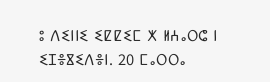ⵓ ⴷⵉⵏⵏⵉ ⵉⵇⵇⵉⵎ ⵅ ⵍⵄⴰⵔⵛ ⵏ ⵉⵊⴻⴵⵉⴷⴻⵏ. 20 ⵎⴰⵔⵔⴰ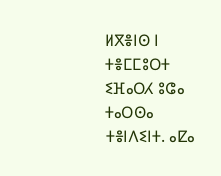ⵍⴳⴻⵏⵙ ⵏ ⵜⴻⵎⵎⵓⵔⵜ ⵉⴼⴰⵔⵃ ⵓⵛⴰ ⵜⴰⵔⵙⴰ ⵜⴻⵏⴷⵉⵏⵜ. ⴰⵇⴰ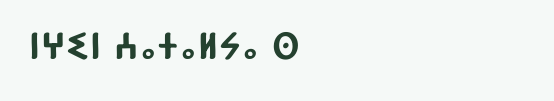ⵏⵖⵉⵏ ⵄⴰⵜⴰⵍⵢⴰ ⵙ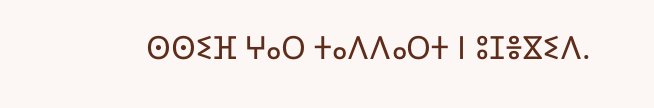ⵙⵙⵉⴼ ⵖⴰⵔ ⵜⴰⴷⴷⴰⵔⵜ ⵏ ⵓⵊⴻⴵⵉⴷ.